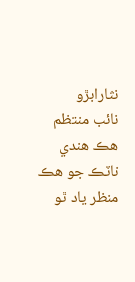نثارابڙو
نائب منتظم
هڪ هندي ناٽڪ جو هڪ منظر ياد ٿو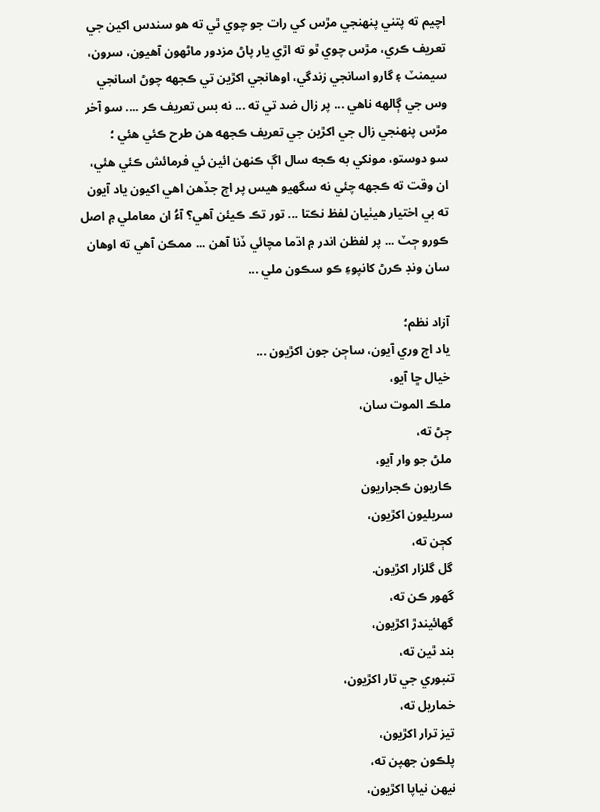اچيم ته پتني پنهنجي مڙس کي رات جو چوي ٿي ته هو سندس اکين جي تعريف ڪري، مڙس چوي ٿو ته اڙي يار پاڻ مزدور ماڻهون آهيون، سرون، سيمنٽ ۽ گارو اسانجي زندگي، اوهانجي اکڙين تي ڪجهه چوڻ اسانجي وس جي ڳالهه ناهي ... پر زال ضد تي ته ... نه بس تعريف ڪر .... سو آخر مڙس پنهنجي زال جي اکڙين جي تعريف ڪجهه هن طرح ڪئي هئي ؛
سو دوستو، مونکي به ڪجه سال اڳ ڪنهن ائين ئي فرمائش ڪئي هئي، ان وقت ته ڪجهه چئي نه سگهيو هيس پر اڄ جڏهن اهي اکيون ياد آيون ته بي اختيار هيٺيان لفظ نڪتا ... تور تڪ ڪيئن آهي؟ آءُ ان معاملي ۾ اصل ڪورو ڄٽ ... پر لفظن اندر ۾ اڌما مچائي ڏنا آهن ... ممڪن آهي ته اوهان سان ونڊ ڪرڻ کانپوءِ ڪو سڪون ملي ...

آزاد نظم؛
ياد اڄ وري آيون، ساڄن جون اکڙيون ...
خيال ڇا آيو،
ملڪ الموت سان،
ڄڻ ته،
ملڻ جو وار آيو،
ڪاريون ڪجراريون
سريليون اکڙيون،
کڄن ته،
گل گلزار اکڙيون.
گهور ڪن ته،
گهائيندڙ اکڙيون،
بند ٿين ته،
تنبوري جي تار اکڙيون،
خماريل ته،
تيز ترار اکڙيون،
پلڪون جهپن ته،
نيهن نياپا اکڙيون،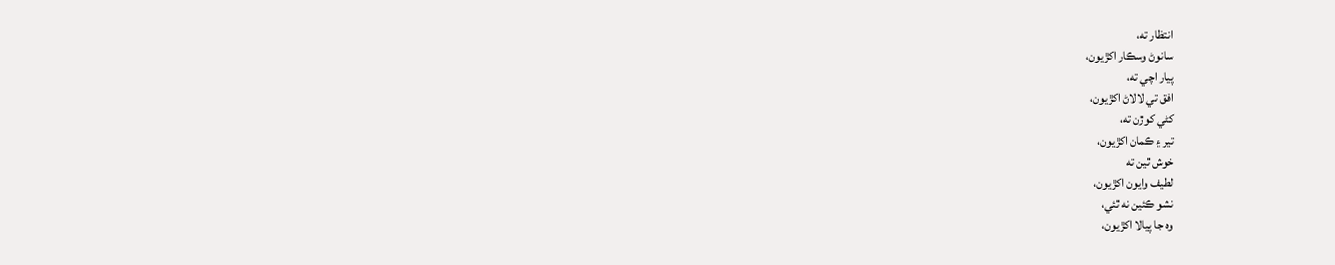انتظار ته،
سانوڻ وسڪار اکڙيون،
پيار اچي ته،
افق تي لالاڻ اکڙيون،
کڻي کوڙن ته،
تير ۽ ڪمان اکڙيون،
خوش ٿين ته
لطيف وايون اکڙيون،
نشو ڪئين نه ٿئي،
وه جا پيالا اکڙيون،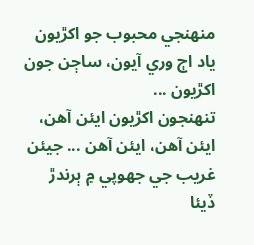منهنجي محبوب جو اکڙيون
ياد اڄ وري آيون، ساڄن جون اکڙيون ...
تنهنجون اکڙيون ايئن آهن، ايئن آهن، ايئن آهن ... جيئن غريب جي جهوپي ۾ ٻرندڙ ڏيئا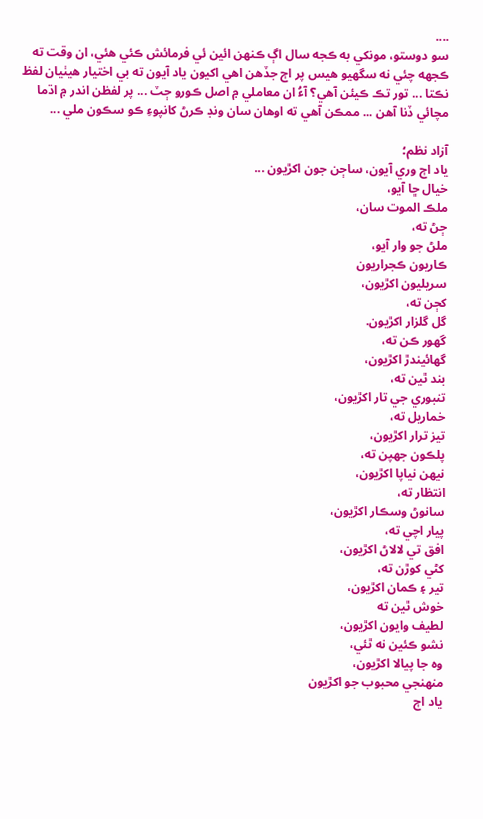....
سو دوستو، مونکي به ڪجه سال اڳ ڪنهن ائين ئي فرمائش ڪئي هئي، ان وقت ته ڪجهه چئي نه سگهيو هيس پر اڄ جڏهن اهي اکيون ياد آيون ته بي اختيار هيٺيان لفظ نڪتا ... تور تڪ ڪيئن آهي؟ آءُ ان معاملي ۾ اصل ڪورو ڄٽ ... پر لفظن اندر ۾ اڌما مچائي ڏنا آهن ... ممڪن آهي ته اوهان سان ونڊ ڪرڻ کانپوءِ ڪو سڪون ملي ...

آزاد نظم؛
ياد اڄ وري آيون، ساڄن جون اکڙيون ...
خيال ڇا آيو،
ملڪ الموت سان،
ڄڻ ته،
ملڻ جو وار آيو،
ڪاريون ڪجراريون
سريليون اکڙيون،
کڄن ته،
گل گلزار اکڙيون.
گهور ڪن ته،
گهائيندڙ اکڙيون،
بند ٿين ته،
تنبوري جي تار اکڙيون،
خماريل ته،
تيز ترار اکڙيون،
پلڪون جهپن ته،
نيهن نياپا اکڙيون،
انتظار ته،
سانوڻ وسڪار اکڙيون،
پيار اچي ته،
افق تي لالاڻ اکڙيون،
کڻي کوڙن ته،
تير ۽ ڪمان اکڙيون،
خوش ٿين ته
لطيف وايون اکڙيون،
نشو ڪئين نه ٿئي،
وه جا پيالا اکڙيون،
منهنجي محبوب جو اکڙيون
ياد اڄ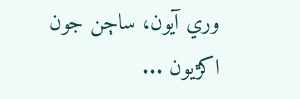وري آيون، ساڄن جون اکڙيون ...